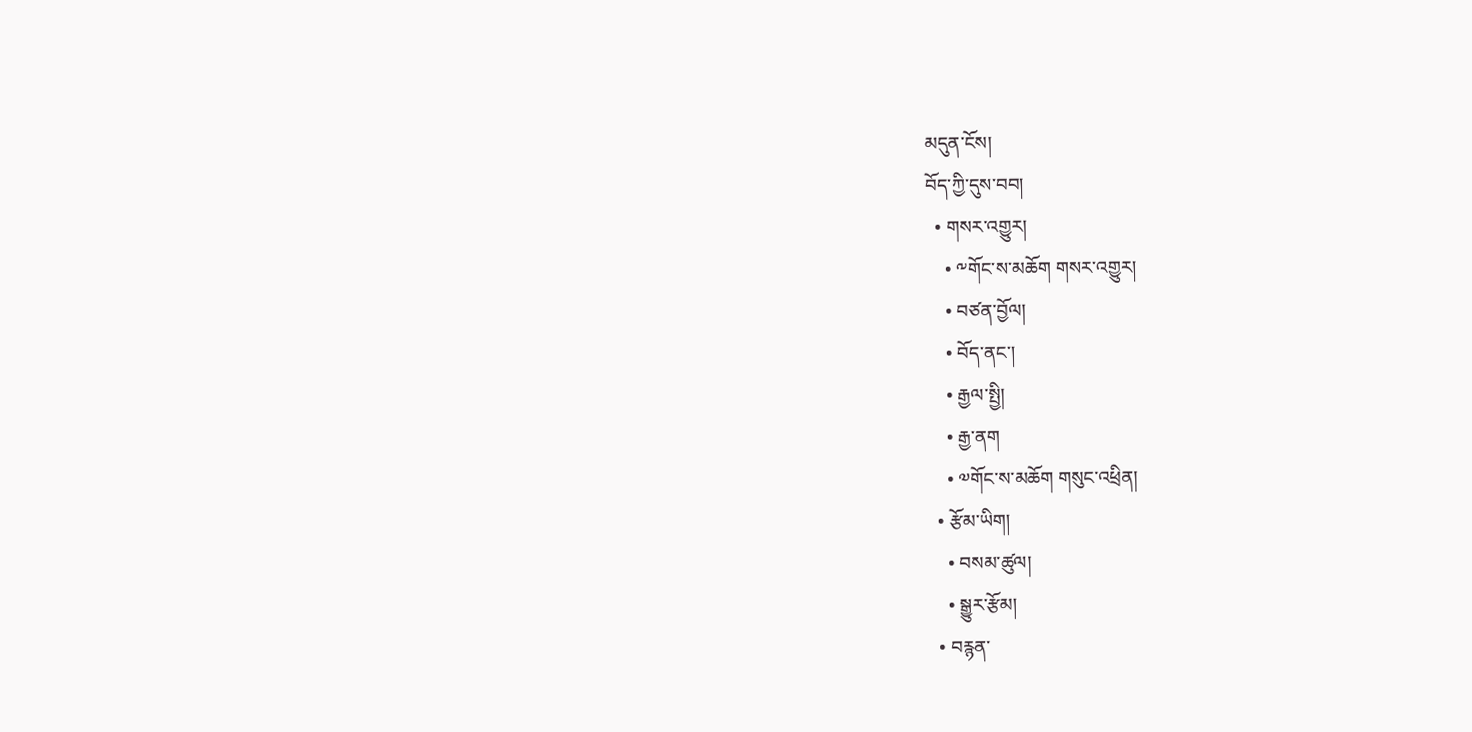མདུན་ངོས།
བོད་ཀྱི་དུས་བབ།
  • གསར་འགྱུར།
    • ༸གོང་ས་མཆོག གསར་འགྱུར།
    • བཙན་བྱོལ།
    • བོད་ནང་།
    • རྒྱལ་སྤྱི།
    • རྒྱ་ནག
    • ༧གོང་ས་མཆོག གསུང་འཕྲིན།
  • རྩོམ་ཡིག།
    • བསམ་ཚུལ།
    • སྒྱུར་རྩོམ།
  • བརྙན་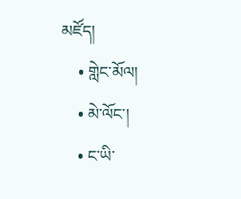མཛོད།
    • གླེང་མོལ།
    • མེ་ལོང་།
    • ང་ཡི་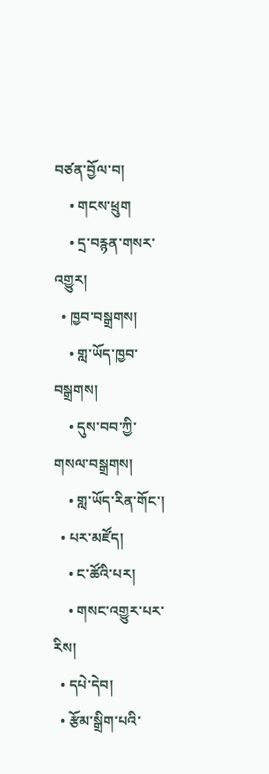བཙན་བྱོལ་བ།
    • གངས་ཕྲུག
    • དྲ་བརྙན་གསར་འགྱུར།
  • ཁྱབ་བསྒྲགས།
    • གླ་ཡོད་ཁྱབ་བསྒྲགས།
    • དུས་བབ་ཀྱི་གསལ་བསྒྲགས།
    • གླ་ཡོད་རིན་གོང་།
  • པར་མཛོད།
    • ང་ཚོའི་པར།
    • གསང་འགྱུར་པར་རིས།
  • དཔེ་དེབ།
  • རྩོམ་སྒྲིག་པའི་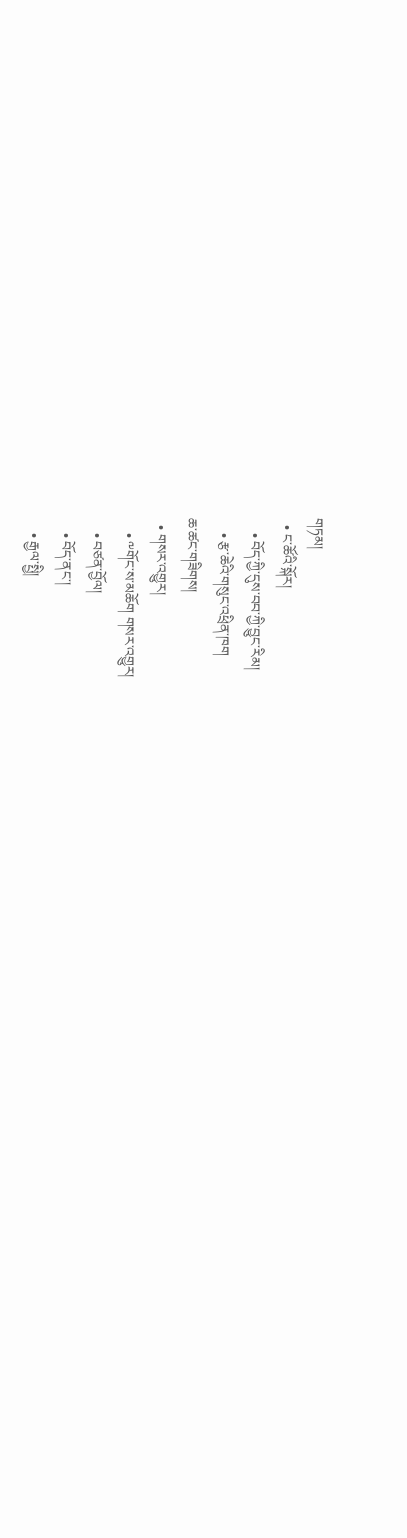གཏམ།
  • ང་ཚོའི་སྐོར།
    • བོད་ཀྱི་དུས་བབ་ཀྱི་བྱུང་རིམ།
    • རྩ་ཆེའི་གསུང་འཕྲིན་ཁག
ཆ་ཚང་གཟིགས།
  • གསར་འགྱུར།
    • ༸གོང་ས་མཆོག གསར་འགྱུར།
    • བཙན་བྱོལ།
    • བོད་ནང་།
    • རྒྱལ་སྤྱི།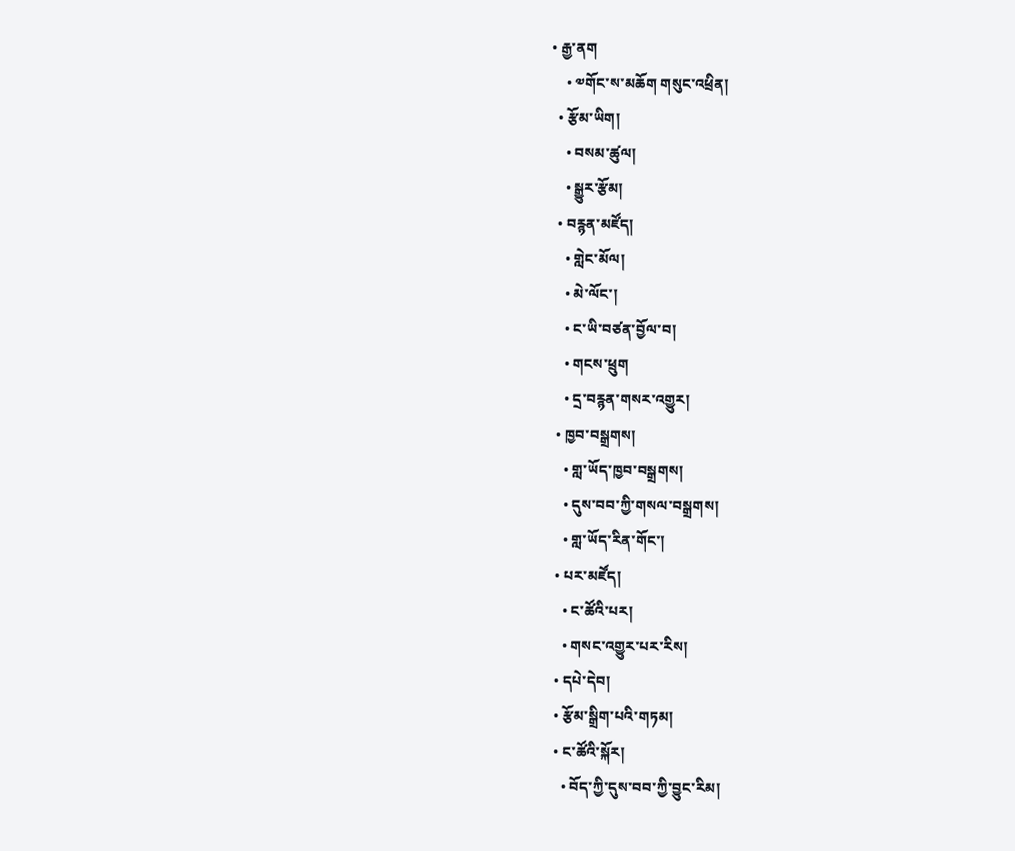• རྒྱ་ནག
    • ༧གོང་ས་མཆོག གསུང་འཕྲིན།
  • རྩོམ་ཡིག།
    • བསམ་ཚུལ།
    • སྒྱུར་རྩོམ།
  • བརྙན་མཛོད།
    • གླེང་མོལ།
    • མེ་ལོང་།
    • ང་ཡི་བཙན་བྱོལ་བ།
    • གངས་ཕྲུག
    • དྲ་བརྙན་གསར་འགྱུར།
  • ཁྱབ་བསྒྲགས།
    • གླ་ཡོད་ཁྱབ་བསྒྲགས།
    • དུས་བབ་ཀྱི་གསལ་བསྒྲགས།
    • གླ་ཡོད་རིན་གོང་།
  • པར་མཛོད།
    • ང་ཚོའི་པར།
    • གསང་འགྱུར་པར་རིས།
  • དཔེ་དེབ།
  • རྩོམ་སྒྲིག་པའི་གཏམ།
  • ང་ཚོའི་སྐོར།
    • བོད་ཀྱི་དུས་བབ་ཀྱི་བྱུང་རིམ།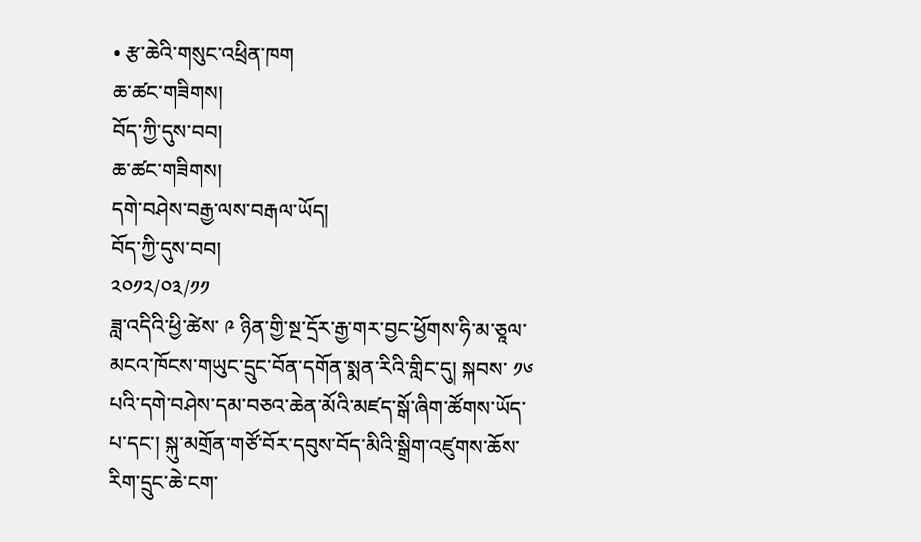• རྩ་ཆེའི་གསུང་འཕྲིན་ཁག
ཆ་ཚང་གཟིགས།
བོད་ཀྱི་དུས་བབ།
ཆ་ཚང་གཟིགས།
དགེ་བཤེས་བརྒྱ་ལས་བརྒལ་ཡོད།
བོད་ཀྱི་དུས་བབ།
༢༠༡༢/༠༣/༡༡
ཟླ་འདིའི་ཕྱི་ཚེས་ ༩ ཉིན་གྱི་སྔ་དྲོར་རྒྱ་གར་བྱང་ཕྱོགས་ཧི་མ་ཅཱལ་མངའ་ཁོངས་གཡུང་དྲུང་བོན་དགོན་སྨན་རིའི་གླིང་དུ། སྐབས་ ༡༦ པའི་དགེ་བཤེས་དམ་བཅའ་ཆེན་མོའི་མཛད་སྒོ་ཞིག་ཚོགས་ཡོད་པ་དང་། སྐུ་མགྲོན་གཙོ་བོར་དབུས་བོད་མིའི་སྒྲིག་འཛུགས་ཆོས་རིག་དྲུང་ཆེ་ངག་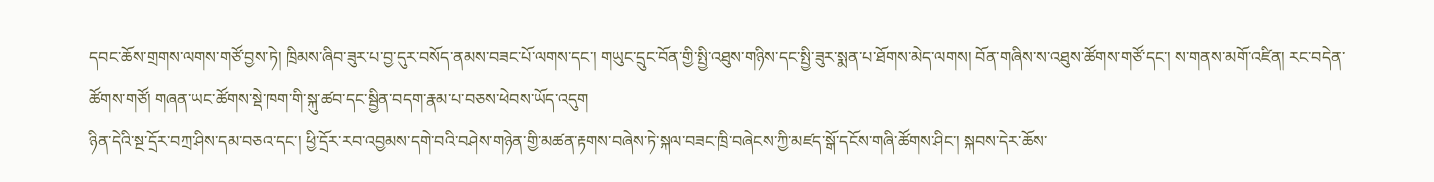དབང་ཆོས་གྲགས་ལགས་གཙོ་བྱས་ཏེ། ཁྲིམས་ཞིབ་ཟུར་པ་བྱ་དུར་བསོད་ནམས་བཟང་པོ་ལགས་དང་། གཡུང་དྲུང་བོན་གྱི་སྤྱི་འཐུས་གཉིས་དང་སྤྱི་ཟུར་སྨན་པ་ཐོགས་མེད་ལགས། བོན་གཞིས་ས་འཐུས་ཚོགས་གཙོ་དང་། ས་གནས་མགོ་འཛིན། རང་བདེན་ཚོགས་གཙོ། གཞན་ཡང་ཚོགས་སྡེ་ཁག་གི་སྐུ་ཚབ་དང་སྦྱིན་བདག་རྣམ་པ་བཅས་ཕེབས་ཡོད་འདུག
ཉིན་དེའི་སྔ་དྲོར་བཀྲ་ཤིས་དམ་བཅའ་དང་། ཕྱི་དྲོར་རབ་འབྱམས་དགེ་བའི་བཤེས་གཉེན་གྱི་མཚན་རྟགས་བཞེས་ཏེ་སྐལ་བཟང་ཁྲི་བཞེངས་ཀྱི་མཛད་སྒོ་དངོས་གཞི་ཚོགས་ཤིང་། སྐབས་དེར་ཆོས་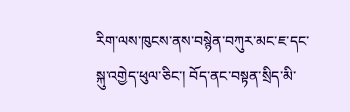རིག་ལས་ཁུངས་ནས་བསྙེན་བཀུར་མང་ཇ་དང་སྐུ་འགྱེད་ཕུལ་ཅིང་། བོད་ནང་བསྟན་སྲིད་མི་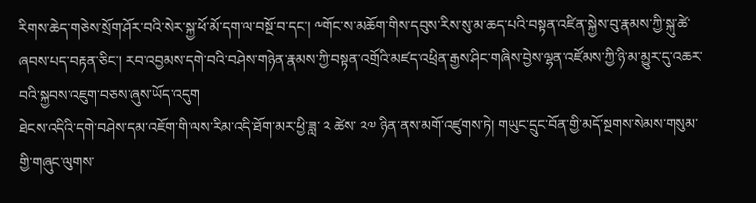རིགས་ཆེད་གཅེས་སྲོག་ཤོར་བའི་སེར་སྐྱ་ཕོ་མོ་དག་ལ་བསྔོ་བ་དང་། ༸གོང་ས་མཆོག་གིས་དབུས་རིས་སུ་མ་ཆད་པའི་བསྟན་འཛིན་སྐྱེས་བུ་རྣམས་ཀྱི་སྐུ་ཚེ་ཞབས་པད་བརྟན་ཅིང་། རབ་འབྱམས་དགེ་བའི་བཤེས་གཉེན་རྣམས་ཀྱི་བསྟན་འགྲོའི་མཛད་འཕྲིན་རྒྱས་ཤིང་གཞིས་བྱེས་ལྷན་འཛོམས་ཀྱི་ཉི་མ་མྱུར་དུ་འཆར་བའི་སྐྱབས་འཇུག་བཅས་ཞུས་ཡོད་འདུག
ཐེངས་འདིའི་དགེ་བཤེས་དམ་འཇོག་གི་ལས་རིམ་འདི་ཐོག་མར་ཕྱི་ཟླ་ ༢ ཚེས་ ༢༧ ཉིན་ནས་མགོ་འཛུགས་ཏེ། གཡུང་དྲུང་བོན་གྱི་མདོ་སྔགས་སེམས་གསུམ་གྱི་གཞུང་ལུགས་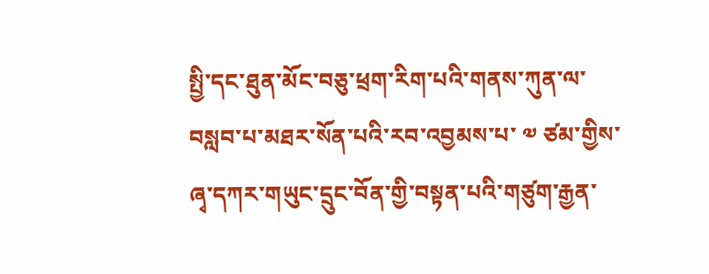སྤྱི་དང་ཐུན་མོང་བཅུ་ཕྲག་རིག་པའི་གནས་ཀུན་ལ་བསླབ་པ་མཐར་སོན་པའི་རབ་འབྱམས་པ་ ༧ ཙམ་གྱིས་ཞྭ་དཀར་གཡུང་དྲུང་བོན་གྱི་བསྟན་པའི་གཙུག་རྒྱན་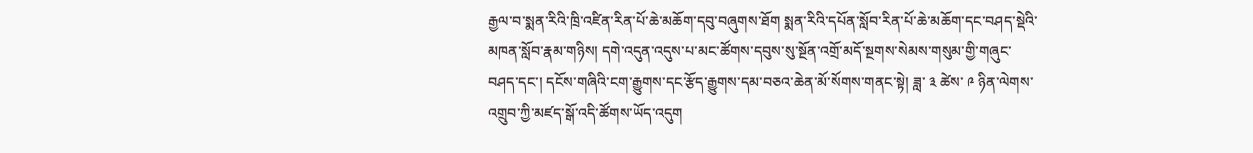རྒྱལ་བ་སྨན་རིའི་ཁྲི་འཛིན་རིན་པོ་ཆེ་མཆོག་དབུ་བཞུགས་ཐོག སྨན་རིའི་དཔོན་སློབ་རིན་པོ་ཆེ་མཆོག་དང་བཤད་སྡེའི་མཁན་སློབ་རྣམ་གཉིས། དགེ་འདུན་འདུས་པ་མང་ཚོགས་དབུས་སུ་སྔོན་འགྲོ་མདོ་སྔགས་སེམས་གསུམ་གྱི་གཞུང་བཤད་དང་། དངོས་གཞིའི་ངག་རྒྱུགས་དང་རྩོད་རྒྱུགས་དམ་བཅའ་ཆེན་མོ་སོགས་གནང་སྟེ། ཟླ་ ༣ ཚེས་ ༩ ཉིན་ལེགས་འགྲུབ་ཀྱི་མཛད་སྒོ་འདི་ཚོགས་ཡོད་འདུག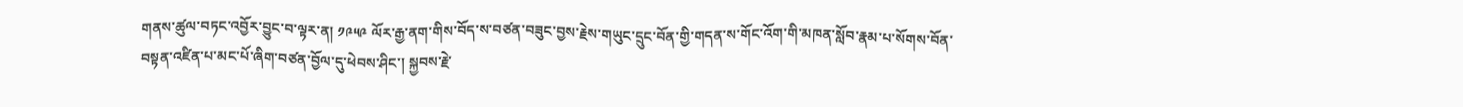གནས་ཚུལ་བཏང་འབྱོར་བྱུང་བ་ལྟར་ན། ༡༩༥༩ ལོར་རྒྱ་ནག་གིས་བོད་ས་བཙན་བཟུང་བྱས་རྗེས་གཡུང་དྲུང་བོན་གྱི་གདན་ས་གོང་འོག་གི་མཁན་སློབ་རྣམ་པ་སོགས་བོན་བསྟན་འཛིན་པ་མང་པོ་ཞིག་བཙན་བྱོལ་དུ་ཕེབས་ཤིང་། སྐྱབས་རྗེ་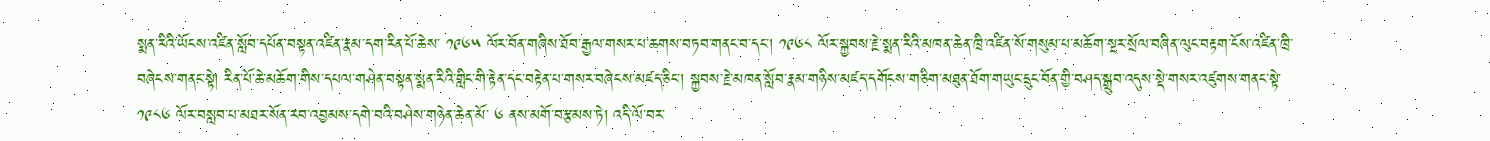སྨན་རིའི་ཡོངས་འཛིན་སློབ་དཔོན་བསྟན་འཛིན་རྣམ་དག་རིན་པོ་ཆེས་ ༡༩༦༥ ལོར་བོན་གཞིས་ཐོབ་རྒྱལ་གསར་པ་ཆགས་བཏབ་གནང་བ་དང་། ༡༩༦༨ ལོར་སྐྱབས་རྗེ་སྨན་རིའི་མཁན་ཆེན་ཁྲི་འཛིན་སོ་གསུམ་པ་མཆོག་སྔར་སྲོལ་བཞིན་ལུང་བརྟག་ངོས་འཛིན་ཁྲི་བཞེངས་གནང་སྟེ། རིན་པོ་ཆེ་མཆོག་གིས་དཔལ་གཤེན་བསྟན་སྨན་རིའི་གླིང་གི་རྟེན་དང་བརྟེན་པ་གསར་བཞེངས་མཛད་ཅིང་། སྐྱབས་རྗེ་མཁན་སློབ་རྣམ་གཉིས་མཛད་དགོངས་གཅིག་མཐུན་ཐོག་གཡུང་དྲུང་བོན་གྱི་བཤད་སྒྲུབ་འདུས་སྡེ་གསར་འཛུགས་གནང་སྟེ་ ༡༩༨༦ ལོར་བསླབ་པ་མཐར་སོན་རབ་འབྱམས་དགེ་བའི་བཤེས་གཉེན་ཆེན་མོ་ ༦ ནས་མགོ་བརྩམས་ཏེ། འདི་ལོ་བར་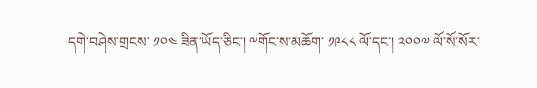དགེ་བཤེས་གྲངས་ ༡༠༤ ཟིན་ཡོད་ཅིང་། ༸གོང་ས་མཆོག་ ༡༩༨༨ ལོ་དང་། ༢༠༠༧ ལོ་སོ་སོར་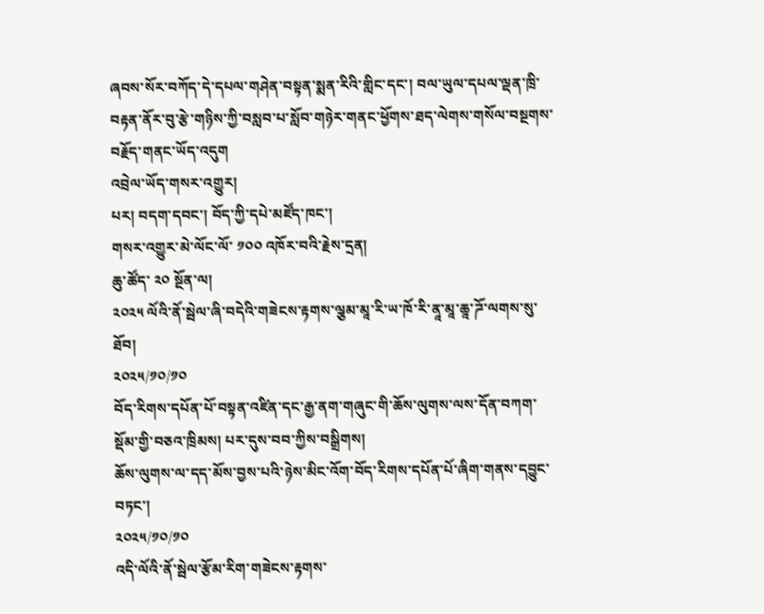ཞབས་སོར་བཀོད་དེ་དཔལ་གཤེན་བསྟན་སྨན་རིའི་གླིང་དང་། བལ་ཡུལ་དཔལ་ལྡན་ཁྲི་བརྟན་ནོར་བུ་རྩེ་གཉིས་ཀྱི་བསླབ་པ་སློབ་གཉེར་གནང་ཕྱོགས་ཐད་ལེགས་གསོལ་བསྔགས་བརྗོད་གནང་ཡོད་འདུག
འབྲེལ་ཡོད་གསར་འགྱུར།
པར། བདག་དབང་། བོད་ཀྱི་དཔེ་མཛོད་ཁང་།
གསར་འགྱུར་མེ་ལོང་ལོ་ ༡༠༠ འཁོར་བའི་རྗེས་དྲན།
ཆུ་ཚོད་ ༢༠ སྔོན་ལ།
༢༠༢༥ ལོའི་ནོ་སྦེལ་ཞི་བདེའི་གཟེངས་རྟགས་ལྕམ་མཱ་རི་ཡ་ཁོ་རི་ནཱ་མཱ་ཆཱ་ཌོ་ལགས་སུ་ཐོབ།
༢༠༢༥/༡༠/༡༠
བོད་རིགས་དཔོན་པོ་བསྟན་འཛིན་དང་རྒྱ་ནག་གཞུང་གི་ཆོས་ལུགས་ལས་དོན་བཀག་སྡོམ་གྱི་བཅའ་ཁྲིམས། པར་དུས་བབ་ཀྱིས་བསྒྲིགས།
ཆོས་ལུགས་ལ་དད་མོས་བྱས་པའི་ཉེས་མིང་འོག་བོད་རིགས་དཔོན་པོ་ཞིག་གནས་དབྱུང་བཏང་།
༢༠༢༥/༡༠/༡༠
འདི་ལོའི་ནོ་སྦེལ་རྩོམ་རིག་གཟེངས་རྟགས་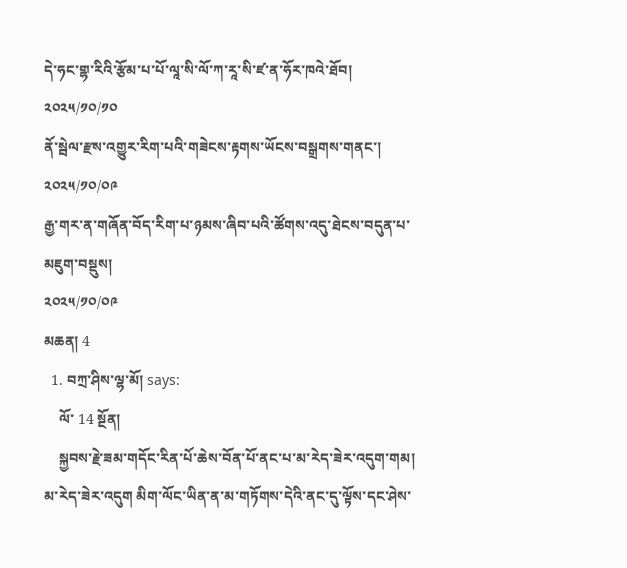དེ་ཧང་གྷ་རིའི་རྩོམ་པ་པོ་ལཱ་སི་ལོ་ཀ་རཱ་སི་ཛ་ན་ཧོར་ཁའེ་ཐོབ།
༢༠༢༥/༡༠/༡༠
ནོ་སྦེལ་རྫས་འགྱུར་རིག་པའི་གཟེངས་རྟགས་ཡོངས་བསྒྲགས་གནང་།
༢༠༢༥/༡༠/༠༩
རྒྱ་གར་ན་གཞོན་བོད་རིག་པ་ཉམས་ཞིབ་པའི་ཚོགས་འདུ་ཐེངས་བདུན་པ་མཇུག་བསྡུས།
༢༠༢༥/༡༠/༠༩
མཆན། 4
  1. བཀྲ་ཤིས་ལྷ་མོ། says:
    ལོ་ 14 སྔོན།
    སྐྱབས་རྗེ་ཟམ་གདོང་རིན་པོ་ཆེས་བོན་པོ་ནང་པ་མ་རེད་ཟེར་འདུག་གམ། མ་རེད་ཟེར་འདུག མིག་ལོང་ཡིན་ན་མ་གཏོགས་དེའི་ནང་དུ་ལྟོས་དང་ཤེས་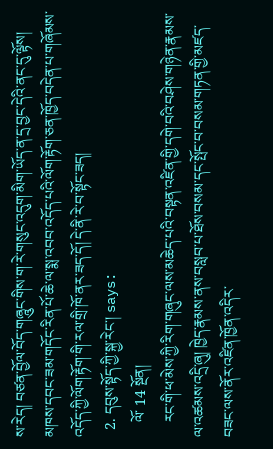ས་རེད། བཙན་བྱོལ་བོད་གཞཱུང་གིས་ག་རེ་གསུང་འདུག་མིག་ཡོད་ན་དྲ་བྱང་དེའི་ནང་དུ་ལྟོས། མཁས་དབང་ཟམ་གདོང་རིན་པོ་ཆེ་ལ་སྨ་འབབ་འདོད་པའི་ལོག་རྟོག་ཅན་ཁྱོད་བདེན་པ་གཞོམས་འདོད་ཀྱི་ལོག་རྟོག་གི་རལ་གྲི་ཁོ་ནར་ཟད་དོ། དེ་ནི་རེ་བ་སྟོང་ཟད།
  2. དབུས་སྟོད་ཀྱི་སྐྱ་རེང་། says:
    ལོ་ 14 སྔོན།
    རང་གི་ཕ་མེས་ཀྱི་རིག་གཞུང་ལས་མཆེད་པའི་བསྟན་འཛིན་གྱི་དགེ་བའི་བཤེས་གཉེན་རྣམས་ལ་འཚམས་འདྲི་ཞུ། ཁྱེད་རྣམས་ནས་བསླབ་པ་ཐོས་བསམ་དང་སྤོང་བ་བསམ་གཏན་གྱི་མཛད་བཟང་ལས་ནོར་འཛིན་ཁྱོན་འདིར་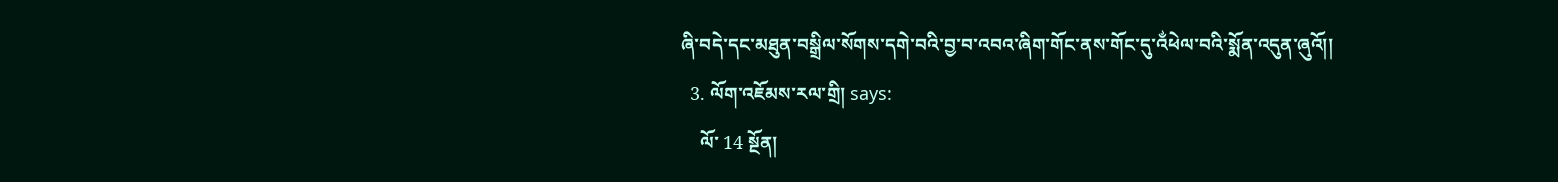ཞི་བདེ་དང་མཐུན་བསྒྲིལ་སོགས་དགེ་བའི་བྱ་བ་འབའ་ཞིག་གོང་ནས་གོང་དུ་འྂཕེལ་བའི་སྨོན་འདུན་ཞུའོ།།
  3. ལོག་འཇོམས་རལ་གྲི། says:
    ལོ་ 14 སྔོན།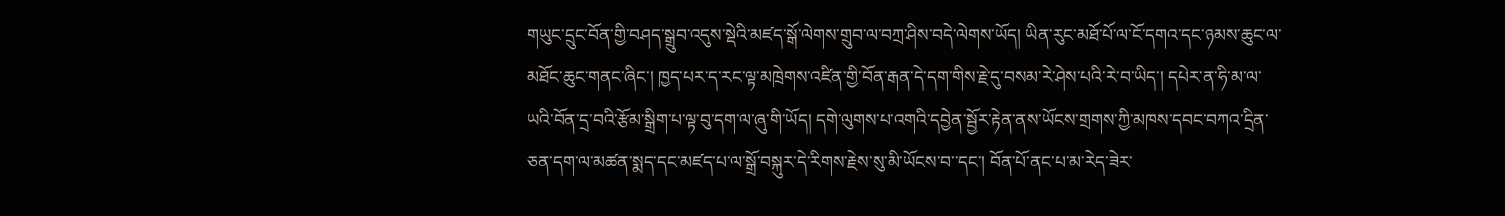གཡུང་དྲུང་བོན་གྱི་བཤད་སྒྲུབ་འདུས་སྡེའི་མཛད་སྒོ་ལེགས་གྲུབ་ལ་བཀྲ་ཤིས་བདེ་ལེགས་ཡོད། ཡིན་རུང་མཐོ་པོ་ལ་ངོ་དགའ་དང་ཉམས་ཆུང་ལ་མཐོང་ཆུང་གནང་ཞིང་། ཁྱད་པར་ད་རང་ལྟ་མཁྲེགས་འཛིན་གྱི་བོན་རྒན་དེ་དག་གིས་རྗེ་དུ་བསམ་རེ་ཤེས་པའི་རེ་བ་ཡིད་། དཔེར་ན་ཧི་མ་ལ་ཡའི་བོན་དྲ་བའི་རྩོམ་སྒྲིག་པ་ལྟ་བུ་དག་ལ་ཞུ་གི་ཡོད། དགེ་ལུགས་པ་འགའི་དབྱེན་སྦྱོར་རྟེན་ནས་ཡོངས་གྲགས་ཀྱི་མཁས་དབང་བཀའ་དྲིན་ཅན་དག་ལ་མཚན་སྨད་དང་མཛད་པ་ལ་སྒྲོ་བསྐུར་དེ་རིགས་རྗེས་སུ་མི་ཡོངས་བ་་དང་། བོན་པོ་ནང་པ་མ་རེད་ཟེར་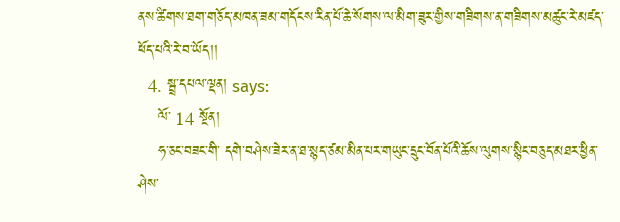ནས་ཚིགས་ཐག་གཅོད་མཁན་ཟམ་གདོངས་རིན་པོ་ཆེ་སོགས་ལ་མིག་ཟུར་གྱིས་གཟིགས་ན་གཟིགས་མཚུང་རེ་མཛད་ཕོད་པའི་རེ་བ་ཡོད།།
  4. སྦྲ་དཔལ་ལྡན། says:
    ལོ་ 14 སྔོན།
    ཧ་ཅང་བཟང་གི་ དགེ་བཤེས་ཟེར་ན་ཐ་སྙད་ཙམ་མིན་པར་གཡུང་དྲུང་བོན་པོའི་ཆོས་ལུགས་སྙིང་བཅུད་མཐར་ཕྱིན་ཤེས་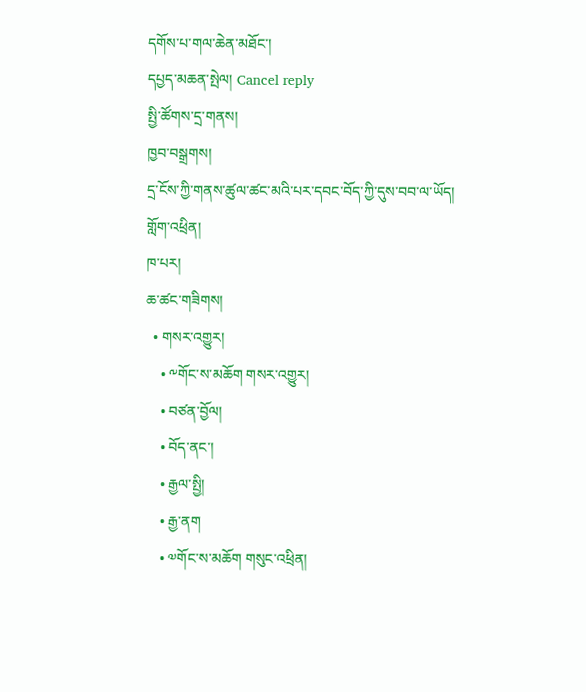དགོས་པ་གལ་ཆེན་མཐོང་།
དཔྱད་མཆན་སྤེལ། Cancel reply
སྤྱི་ཚོགས་དྲ་གནས།
ཁྱབ་བསྒྲགས།
དྲ་ངོས་ཀྱི་གནས་ཚུལ་ཚང་མའི་པར་དབང་བོད་ཀྱི་དུས་བབ་ལ་ཡོད།
གློག་འཕྲིན།
ཁ་པར།
ཆ་ཚང་གཟིགས།
  • གསར་འགྱུར།
    • ༸གོང་ས་མཆོག གསར་འགྱུར།
    • བཙན་བྱོལ།
    • བོད་ནང་།
    • རྒྱལ་སྤྱི།
    • རྒྱ་ནག
    • ༧གོང་ས་མཆོག གསུང་འཕྲིན།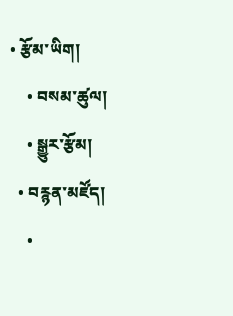• རྩོམ་ཡིག།
    • བསམ་ཚུལ།
    • སྒྱུར་རྩོམ།
  • བརྙན་མཛོད།
    •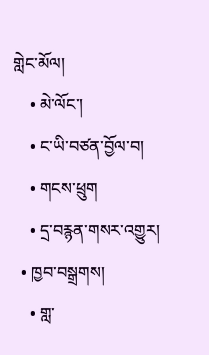གླེང་མོལ།
    • མེ་ལོང་།
    • ང་ཡི་བཙན་བྱོལ་བ།
    • གངས་ཕྲུག
    • དྲ་བརྙན་གསར་འགྱུར།
  • ཁྱབ་བསྒྲགས།
    • གླ་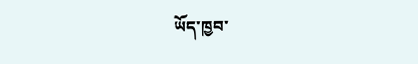ཡོད་ཁྱབ་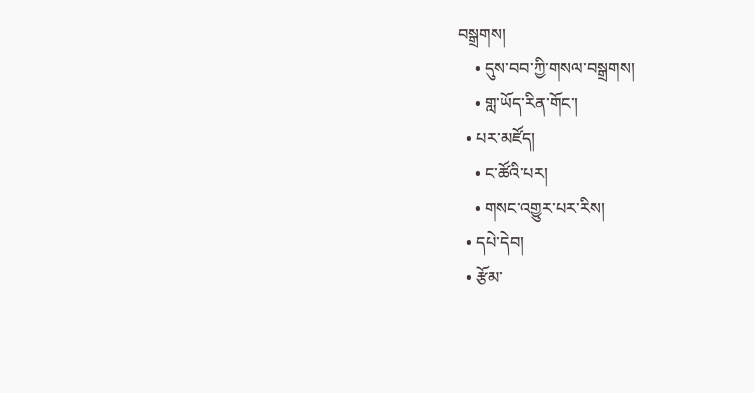བསྒྲགས།
    • དུས་བབ་ཀྱི་གསལ་བསྒྲགས།
    • གླ་ཡོད་རིན་གོང་།
  • པར་མཛོད།
    • ང་ཚོའི་པར།
    • གསང་འགྱུར་པར་རིས།
  • དཔེ་དེབ།
  • རྩོམ་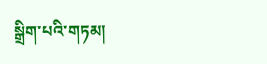སྒྲིག་པའི་གཏམ།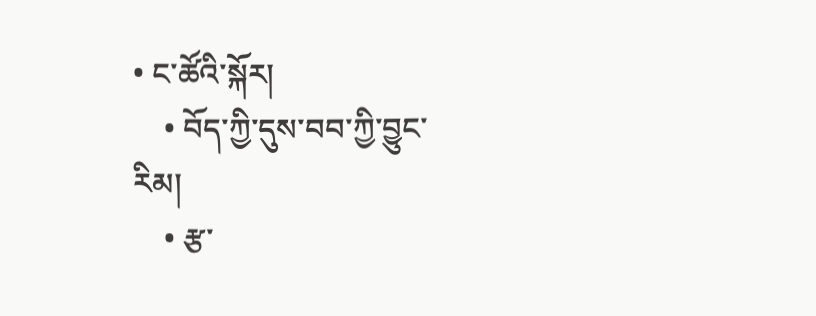• ང་ཚོའི་སྐོར།
    • བོད་ཀྱི་དུས་བབ་ཀྱི་བྱུང་རིམ།
    • རྩ་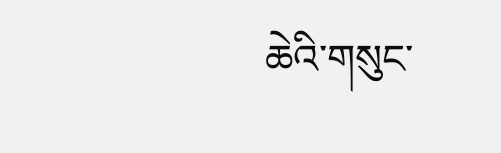ཆེའི་གསུང་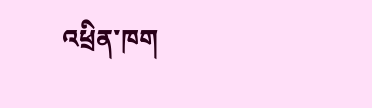འཕྲིན་ཁག